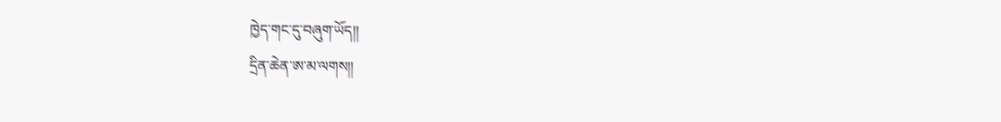ཁྱེད་གང་དུ་བཞུག་ཡོད།།
དྲིན་ཆེན་ཨ་མ་ལགས།།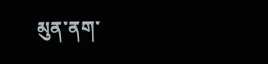མུན་ནག་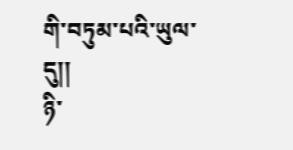གི་བཏུམ་པའི་ཡུལ་དུ།།
ཉི་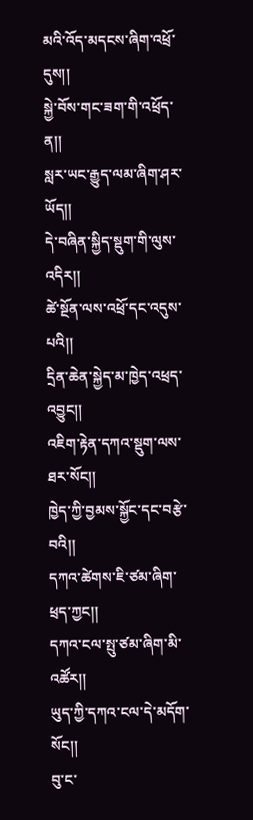མའི་འོད་མདངས་ཞིག་འཕྲོ་དུས།།
སྐྱེ་བོས་གང་ཟག་གི་འཕྲོད་ན།།
སླར་ཡང་རྒྱུད་ལམ་ཞིག་ཤར་ཡོད།།
དེ་བཞིན་སྐྱིད་སྡུག་གི་ལུས་འདིར།།
ཚེ་སྔོན་ལས་འཕྲོ་དང་འདུས་པའི།།
དྲིན་ཆེན་སྐྱེད་མ་ཁྱེད་འཕྲད་འབྱུང།།
འཇིག་རྟེན་དཀའ་སྡུག་ལས་ཐར་སོང།།
ཁྱེད་ཀྱི་བྱམས་སྐྱོང་དང་བརྩེ་བའི།།
དཀའ་ཚེགས་ཇི་ཙམ་ཞིག་ཕྲད་ཀྱང།།
དཀའ་ངལ་སྤུ་ཙམ་ཞིག་མི་འཚོར།།
ཡུད་ཀྱི་དཀའ་ངལ་དེ་མདོག་སོང།།
བུ་ང་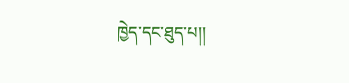ཁྱེད་དང་ཐུད་པ།།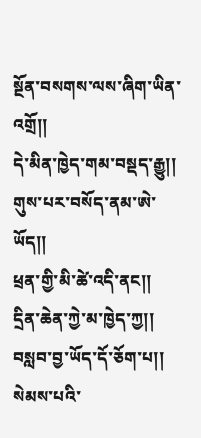སྔོན་བསགས་ལས་ཞིག་ཡིན་འགྲོ།།
དེ་མིན་ཁྱེད་གམ་བསྡད་རྒྱུ།།
གུས་པར་བསོད་ནམ་ཨེ་ཡོད།།
ཕྲན་གྱི་མི་ཚེ་འདི་ནང།།
དྲིན་ཆེན་ཀྱེ་མ་ཁྱེད་ཀྱ།།
བསླབ་བྱ་ཡོད་དོ་ཅོག་པ།།
སེམས་པའི་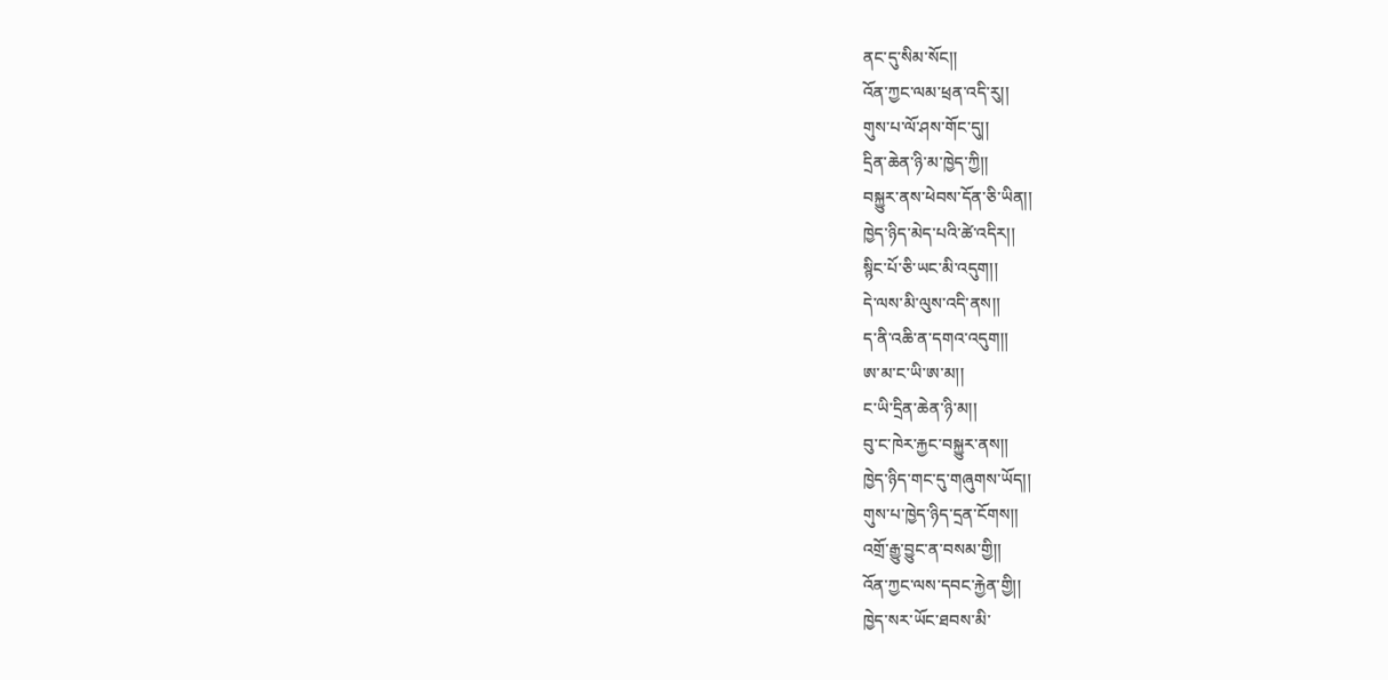ནང་དུ་སིམ་སོང།།
འོན་ཀྱང་ལམ་ཕྲན་འདི་རུ།།
གུས་པ་ལོ་ཤས་གོང་དུ།།
དྲིན་ཆེན་ཉི་མ་ཁྱེད་ཀྱི།།
བསྐྱུར་ནས་ཕེབས་དོན་ཅི་ཡིན།།
ཁྱེད་ཉིད་མེད་པའི་ཚེ་འདིར།།
སྙིང་པོ་ཅི་ཡང་མི་འདུག།།
དེ་ལས་མི་ལུས་འདི་ནས།།
ད་ནི་འཆི་ན་དགའ་འདུག།།
ཨ་མ་ང་ཡི་ཨ་མ།།
ང་ཡི་དྲིན་ཆེན་ཉི་མ།།
བུ་ང་ཁེར་རྐྱང་བསྐྱུར་ནས།།
ཁྱེད་ཉིད་གང་དུ་གཞུགས་ཡོད།།
གུས་པ་ཁྱེད་ཉིད་དྲན་ངོགས།།
འགྲོ་རྒྱུ་བྱུང་ན་བསམ་གྱི།།
འོན་ཀྱང་ལས་དབང་རྐྱེན་གྱི།།
ཁྱེད་སར་ཡོང་ཐབས་མི་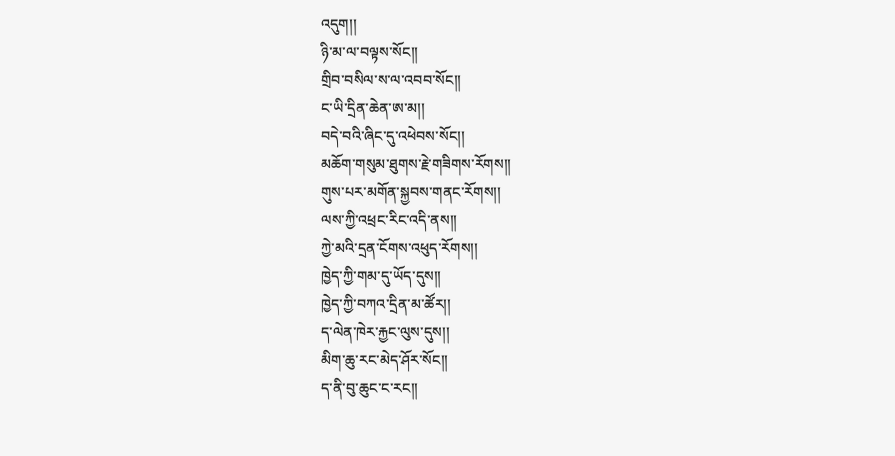འདུག།།
ཉི་མ་ལ་བལྟས་སོང།།
གྲིབ་བསིལ་ས་ལ་འབབ་སོང།།
ང་ཡི་དྲིན་ཆེན་ཨ་མ།།
བདེ་བའི་ཞིང་དུ་འཕེབས་སོང།།
མཆོག་གསུམ་ཐུགས་རྗེ་གཟིགས་རོགས།།
གུས་པར་མགོན་སྐྱབས་གནང་རོགས།།
ལས་ཀྱི་འཕྲང་རིང་འདི་ནས།།
ཀྱེ་མའི་དྲན་ངོགས་འཕུད་རོགས།།
ཁྱེད་ཀྱི་གམ་དུ་ཡོད་དུས།།
ཁྱེད་ཀྱི་བཀའ་དྲིན་མ་ཚོར།།
ད་ལེན་ཁེར་རྐྱང་ལུས་དུས།།
མིག་ཆུ་རང་མེད་ཤོར་སོང།།
ད་ནི་བུ་ཆུང་ང་རང།།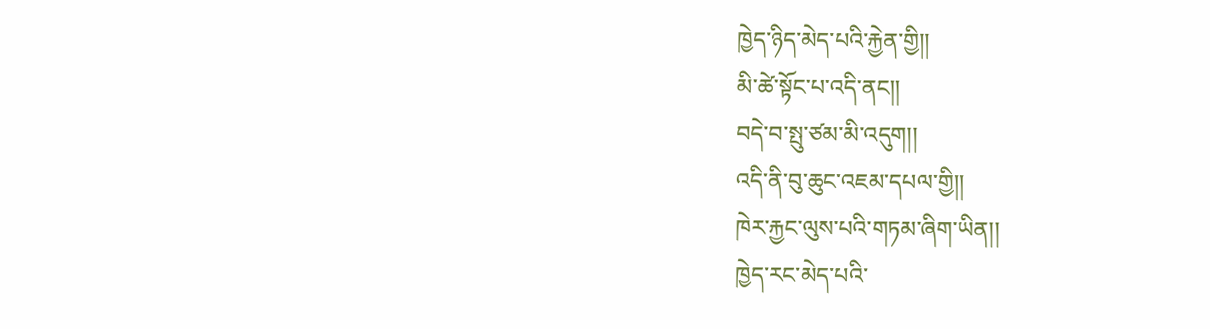ཁྱེད་ཉིད་མེད་པའི་རྐྱེན་གྱི།།
མི་ཚེ་སྟོང་པ་འདི་ནང།།
བདེ་བ་སྤུ་ཙམ་མི་འདུག།།
འདི་ནི་བུ་ཆུང་འཇམ་དཔལ་གྱི།།
ཁེར་རྐྱང་ལུས་པའི་གཏམ་ཞིག་ཡིན།།
ཁྱེད་རང་མེད་པའི་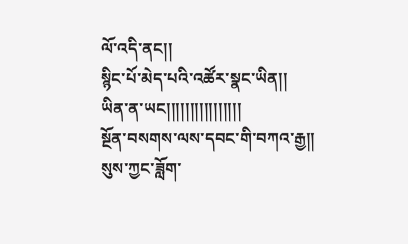ལོ་འདི་ནང།།
སྙིང་པོ་མེད་པའི་འཚོར་སྣང་ཡིན།།
ཡིན་ན་ཡང།།།།།།།།།།།།།།།།
སྔོན་བསགས་ལས་དབང་གི་བཀའ་རྒྱ།།
སུས་ཀྱང་ཟློག་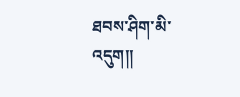ཐབས་ཤིག་མི་འདུག།།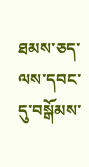ཐམས་ཅད་ལས་དབང་དུ་བསྒོམས་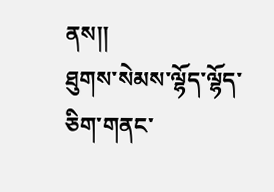ནས།།
ཐུགས་སེམས་ལྷོད་ལྷོད་ཅིག་གནང་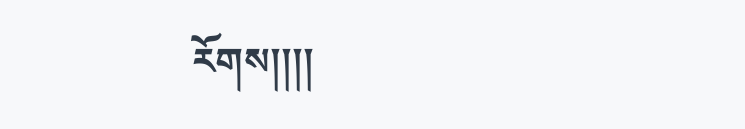རོགས།།།།